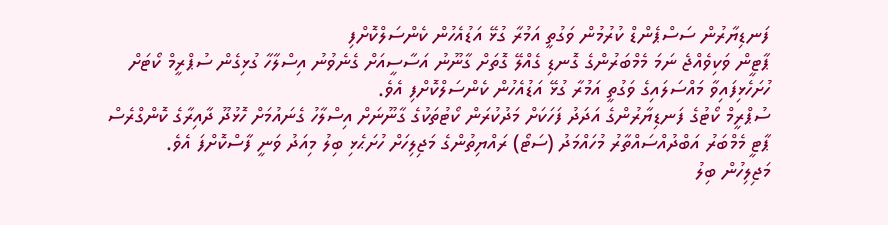ފަނޑިޔާރުން ސަސްޕެންޑް ކުރުމުން ވަގުތީ އަމުރާ ގުޅޭ އަޑުއެހުން ކެންސަލްކޮށްފި
ޕާޓީން ވަކިވެއްޖެ ނަމަ މެމްބަރުންގެ ގޮނޑި ގެއްލޭ ގޮތަށް ގާނޫނު އަސާސީއަށް ގެނެވުނު އިސްލާހާ ގުޅިގެން ސުޕްރީމް ކޯޓަށް ހުށަހެޅިފައިވާ މައްސަލައިގެ ވަގުތީ އަމުރާ ގުޅޭ އަޑުއެހުން ކެންސަލްކޮށްފި އެވެ.
ސުޕްރީމް ކޯޓުގެ ފަނޑިޔާރުންގެ އަދަދު ފަހަކަށް މަދުކުރަން ކޯޓުތަކުގެ ގާނޫނަށް އިސްލާހު ގެނައުމަށް ހޮޅުދޫ ދާއިރާގެ ކޮންގްރެސް ޕާޓީ މެމްބަރު އަބްދުއްސައްތާރު މުހައްމަދު (ސަޓޯ) ރައްޔިތުންގެ މަޖިލިހަށް ހުށަޙެޅި ބިލު މިއަދު ވަނީ ފާސްކޮށްފަ އެވެ.
މަޖިލިހުން ބިލު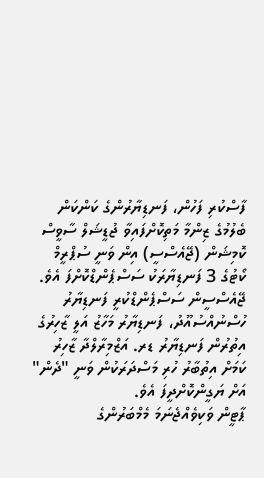ފާސްކުރި ފަހުން، ފަނޑިޔާރުންގެ ކަންކަން ބެލުމުގެ ޒިންމާ މަތިކޮށްފައިވާ ޖުޑީޝަލް ސާވީސް ކޮމިޝަން (ޖޭއެސްސީ) އިން ވަނީ ސުޕްރީމް ކޯޓުގެ 3 ފަނޑިޔާރަކު ސަސްޕެންޑްކޮށްފަ އެވެ.
ޖޭއެސްސީން ސަސްޕެންޑްކުރީ ފަނޑިޔާރު ހުސްނުއްސުއޫދު، ފަނޑިޔާރު މަހާޒު އަލީ ޒާހިރުގެ އިތުރުން ފަނޑިޔާރު ޑރ. އަޒްމިރާލްދާ ޒާހިރު ކަމަށް އިތުބާރު ހުރި މަސްދަރަކުން ވަނީ "ދެން" އަށް ޔަގީންކޮށްދީފަ އެވެ.
ޕާޓީން ވަކިވެއްޖެނަމަ މެމްބަރުންގެ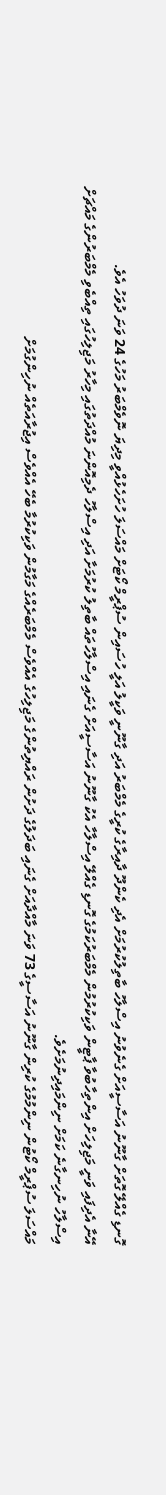ގޮނޑި ގެއްލޭ ގޮތަށް ގާނޫނު އަސާސީއަށް ގެނެވުނު އިސްލާހު ބާތިލުކުރުމަށް އެދި ކެންދޫ ދާއިރާގެ ކުރީގެ މެމްބަރު އަދި ގާނޫނީ ވަކީލު އަލީ ހުސައިން ސުޕްރީމް ކޯޓަށް މައްސަލަ ހުށަހެޅުއްވީ މިދިޔަ ނޮވެމްބަރު މަހުގެ 24 ވަނަ ދުވަހު އެވެ.
އޭނާ އެދިފައި ވަނީ މަޖިލިހަށް އިންތިހާބުވާ ޕާޓީން ވަކިކުރުމުން މެމްބަރުކަމުގެ ގޮނޑި ގެއްލޭ އިސްލާހާ އެކު ގާނޫނު އަސާސީއަށް ގެނައި އިސްލާހުތައް ބާތިލު ކުރުމަށާ އަދި އިސްލާހު ދެމިއޮންނަ މުއްދަތުގައި މިހާރު މަޖިލިހުގައި ތިއްބެވި މެމްބަރުންގެ މައްޗަށް އިސްލާހު ނުހިނގާނެ ކަމަށް ނިންމައިދިނުމަށެވެ.
މައްސަލަ ސުޕްރީމް ކޯޓުން ނިންމުމުގެ ކުރިން ގާނޫނު އަސާސީގެ 73 ވަނަ މާއްދާއަށް ގެނައި ބަދަލުގެ ދަށުން ރައްޔިތުންގެ މަޖިލިހުގެ އެއްވެސް މެމްބަރެއްގެ މަގާމުން ވަކިކުރުމާ ބެހޭ އެއްވެސް އިޖުރާއަތެއް ނުހިންގުމަށް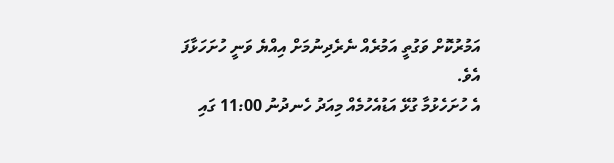އަމުރުކޮށް ވަގުތީ އަމުރެއް ނެރެދިނުމަށް އިއްޔެ ވަނީ ހުށަހަޅާފަ އެވެ.
އެ ހުށަހެޅުމާ ގުޅޭ އަޑުއެހުމެއް މިއަދު ހެނދުނު 11:00 ގައި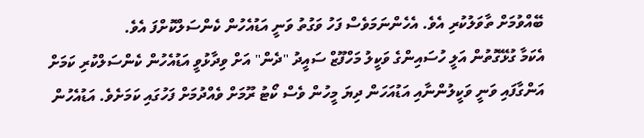ބޭއްވުމަށް ތާވަލުކުރި އެވެ. އެހެންނަމަވެސް ފަހު ވަގުތު ވަނީ އަޑުއެހުން ކެންސަލްކޮށްފަ އެވެ.
އެކަމާ ގުޅޭގޮތުން އަލީ ހުސައިންގެ ވަކީލު މަހްފޫޒް ސައީދު "ދެން" އަށް ވިދާޅުވީ އަޑުއެހުން ކެންސަލްކުރި ކަމަށް އަންގާފައި ވަނީ ވަކީލުންނާއި އަޑުއަހަން ދިޔަ މީހުން ވެސް ކޯޓު ރޫމަށް ވެއްދުމަށް ފަހުގައި ކަމަށެވެ. އަޑުއެހުން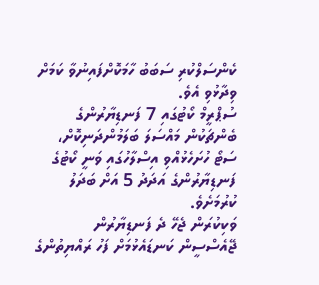ކެންސަލްކުރި ސަބަބު ހާމަކޮށްފައިނުވާ ކަމަށް ވިދާޅުވި އެވެ.
ސުޕްރީމް ކޯޓުގައި 7 ފަނޑިޔާރުންގެ ބެންޗަކުން މައްސަލަ ބަލަމުންދަނިކޮށް، ސަޓޯ ހުށަހެޅުއްވި އިސްލާހުގައި ވަނީ ކޯޓުގެ ފަނޑިޔާރުންގެ އަދަދު 5 އަށް ބަދަލު ކުރުމަށެވެ.
ވަކިކުރަން ޖެހޭ ދެ ފަނޑިޔާރުން ޖޭއެސްސީން ކަނޑައެޅުމަށް ފަހު ރައްޔިތުންގެ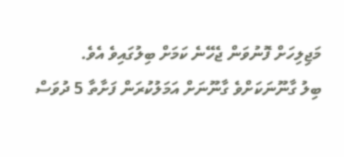މަޖިލިހަށް ފޮނުވަން ޖެހޭނެ ކަމަށް ބިލުގައިވެ އެވެ.
ބިލު ގާނޫނަކަށްވެ ގާނޫނަށް އަމަލުކުރަން ފަށާތާ 5 ދުވަސް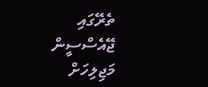ތެރޭގައި ޖޭއެސްސީން މަޖިލިހަށް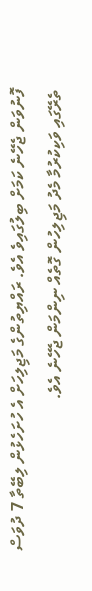ފޮނުވަން ޖެހޭނެ ކަމަށް ބިލުގައިވެ އެވެ. ރައްޔިތުންގެ މަޖިލިހަށް އެ ހުށަހެޅުން ލިބޭތާ 7 ދުވަސް ތެރޭގައި ވަކިކުރުމާ މެދު މަޖިލިހުން ގޮތެއް ނިންމަން ޖެހޭނެ އެވެ.